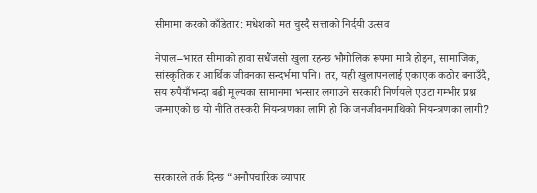सीमामा करको काँडेतार: मधेशको मत चुस्दै सत्ताको निर्दयी उत्सव

नेपाल–भारत सीमाको हावा सधैंजसो खुला रहन्छ भौगोलिक रूपमा मात्रै होइन, सामाजिक, सांस्कृतिक र आर्थिक जीवनका सन्दर्भमा पनि। तर, यही खुलापनलाई एकाएक कठोर बनाउँदै, सय रुपैयाँभन्दा बढी मूल्यका सामानमा भन्सार लगाउने सरकारी निर्णयले एउटा गम्भीर प्रश्न जन्माएको छ यो नीति तस्करी नियन्त्रणका लागि हो कि जनजीवनमाथिको नियन्त्रणका लागी?



सरकारले तर्क दिन्छ “अनौपचारिक व्यापार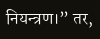नियन्त्रण।” तर,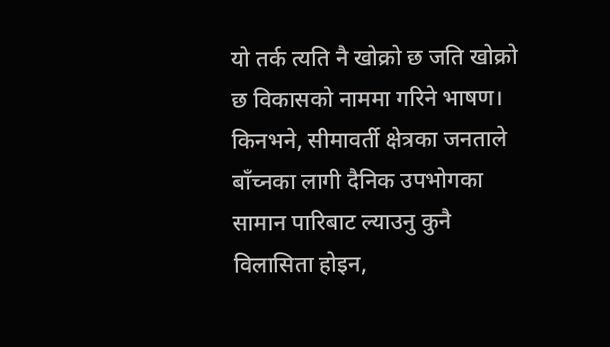यो तर्क त्यति नै खोक्रो छ जति खोक्रो छ विकासको नाममा गरिने भाषण। किनभने, सीमावर्ती क्षेत्रका जनताले बाँच्नका लागी दैनिक उपभोगका सामान पारिबाट ल्याउनु कुनै विलासिता होइन,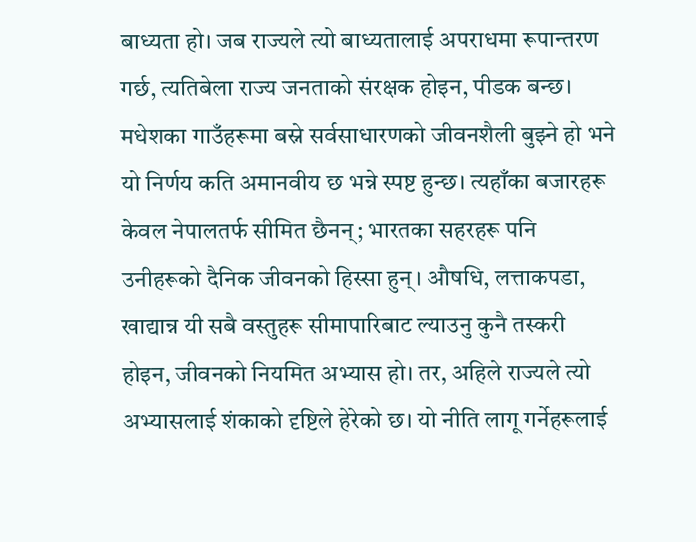बाध्यता हो। जब राज्यले त्यो बाध्यतालाई अपराधमा रूपान्तरण गर्छ, त्यतिबेला राज्य जनताको संरक्षक होइन, पीडक बन्छ। मधेशका गाउँहरूमा बस्ने सर्वसाधारणको जीवनशैली बुझ्ने हो भने यो निर्णय कति अमानवीय छ भन्ने स्पष्ट हुन्छ। त्यहाँका बजारहरू केवल नेपालतर्फ सीमित छैनन्; भारतका सहरहरू पनि उनीहरूको दैनिक जीवनको हिस्सा हुन्। औषधि, लत्ताकपडा, खाद्यान्न यी सबै वस्तुहरू सीमापारिबाट ल्याउनु कुनै तस्करी होइन, जीवनको नियमित अभ्यास हो। तर, अहिले राज्यले त्यो अभ्यासलाई शंकाको दृष्टिले हेरेको छ। यो नीति लागू गर्नेहरूलाई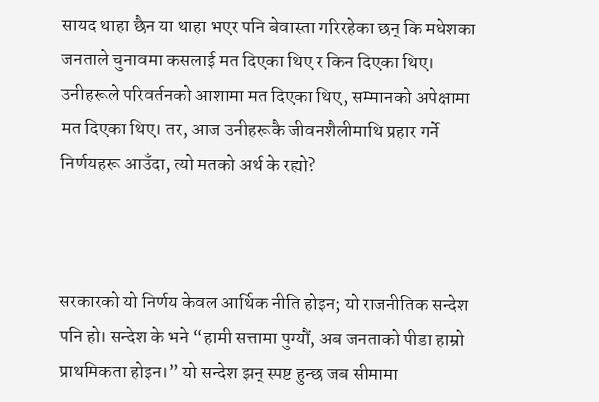सायद थाहा छैन या थाहा भएर पनि बेवास्ता गरिरहेका छन् कि मधेशका जनताले चुनावमा कसलाई मत दिएका थिए र किन दिएका थिए। उनीहरूले परिवर्तनको आशामा मत दिएका थिए, सम्मानको अपेक्षामा मत दिएका थिए। तर, आज उनीहरूकै जीवनशैलीमाथि प्रहार गर्ने निर्णयहरू आउँदा, त्यो मतको अर्थ के रह्यो?



सरकारको यो निर्णय केवल आर्थिक नीति होइन; यो राजनीतिक सन्देश पनि हो। सन्देश के भने “हामी सत्तामा पुग्यौं, अब जनताको पीडा हाम्रो प्राथमिकता होइन।” यो सन्देश झन् स्पष्ट हुन्छ जब सीमामा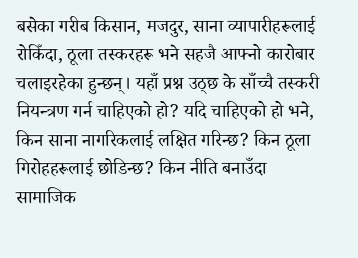बसेका गरीब किसान, मजदुर, साना व्यापारीहरूलाई रोकिँदा, ठूला तस्करहरू भने सहजै आफ्नो कारोबार चलाइरहेका हुन्छन्। यहाँ प्रश्न उठ्छ के साँच्चै तस्करी नियन्त्रण गर्न चाहिएको हो? यदि चाहिएको हो भने, किन साना नागरिकलाई लक्षित गरिन्छ? किन ठूला गिरोहहरूलाई छोडिन्छ? किन नीति बनाउँदा सामाजिक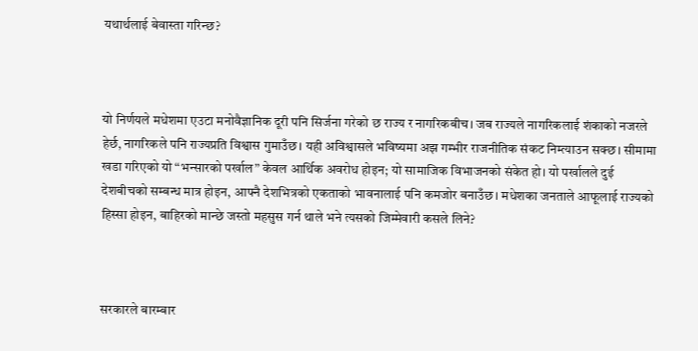यथार्थलाई बेवास्ता गरिन्छ?



यो निर्णयले मधेशमा एउटा मनोवैज्ञानिक दूरी पनि सिर्जना गरेको छ राज्य र नागरिकबीच। जब राज्यले नागरिकलाई शंकाको नजरले हेर्छ, नागरिकले पनि राज्यप्रति विश्वास गुमाउँछ। यही अविश्वासले भविष्यमा अझ गम्भीर राजनीतिक संकट निम्त्याउन सक्छ। सीमामा खडा गरिएको यो “भन्सारको पर्खाल” केवल आर्थिक अवरोध होइन; यो सामाजिक विभाजनको संकेत हो। यो पर्खालले दुई देशबीचको सम्बन्ध मात्र होइन, आफ्नै देशभित्रको एकताको भावनालाई पनि कमजोर बनाउँछ। मधेशका जनताले आफूलाई राज्यको हिस्सा होइन, बाहिरको मान्छे जस्तो महसुस गर्न थाले भने त्यसको जिम्मेवारी कसले लिने?



सरकारले बारम्बार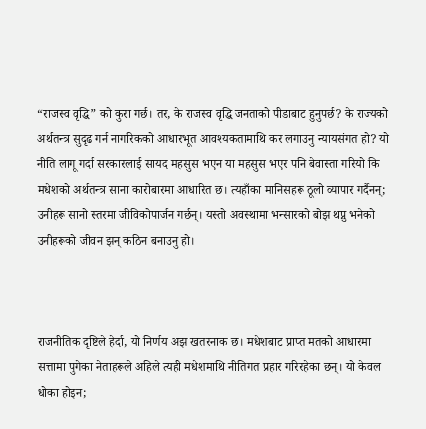“राजस्व वृद्धि” को कुरा गर्छ। तर, के राजस्व वृद्धि जनताको पीडाबाट हुनुपर्छ? के राज्यको अर्थतन्त्र सुदृढ गर्न नागरिकको आधारभूत आवश्यकतामाथि कर लगाउनु न्यायसंगत हो? यो नीति लागू गर्दा सरकारलाई सायद महसुस भएन या महसुस भएर पनि बेवास्ता गरियो कि मधेशको अर्थतन्त्र साना कारोबारमा आधारित छ। त्यहाँका मानिसहरू ठूलो व्यापार गर्दैनन्; उनीहरू सानो स्तरमा जीविकोपार्जन गर्छन्। यस्तो अवस्थामा भन्सारको बोझ थप्नु भनेको उनीहरूको जीवन झन् कठिन बनाउनु हो।



राजनीतिक दृष्टिले हेर्दा, यो निर्णय अझ खतरनाक छ। मधेशबाट प्राप्त मतको आधारमा सत्तामा पुगेका नेताहरूले अहिले त्यही मधेशमाथि नीतिगत प्रहार गरिरहेका छन्। यो केवल धोका होइन;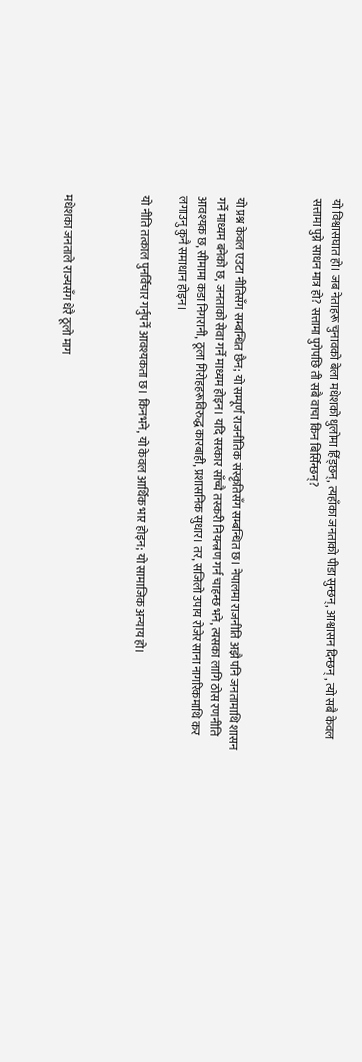यो विश्वासघात हो। जब नेताहरू चुनावको बेला मधेशको धुलोमा हिँड्छन्, त्यहाँका जनताको पीडा सुन्छन्, आश्वासन दिन्छन् , त्यो सबै केवल सत्तामा पुग्ने साधन मात्र हो? सत्तामा पुगेपछि ती सबै वाचा किन बिर्सिन्छन्?



यो प्रश्न केवल एउटा नीतिसँग सम्बन्धित छैन; यो सम्पूर्ण राजनीतिक संस्कृतिसँग सम्बन्धित छ। नेपालमा राजनीति अझै पनि जनतामाथि शासन गर्ने माध्यम बनेको छ, जनताको सेवा गर्ने माध्यम होइन। यदि सरकार साँच्चै तस्करी नियन्त्रण गर्न चाहन्छ भने, त्यसका लागि ठोस रणनीति आवश्यक छ, सीमामा कडा निगरानी, ठूला गिरोहहरूविरुद्ध कारबाही, प्रशासनिक सुधार। तर, सजिलो उपाय रोजेर साना नागरिकमाथि कर लगाउनु कुनै समाधान होइन।

यो नीति तत्काल पुनर्विचार गर्नुपर्ने आवश्यकता छ। किनभने, यो केवल आर्थिक भार होइन; यो सामाजिक अन्याय हो।



मधेशका जनताले राज्यसँग धेरै ठूलो माग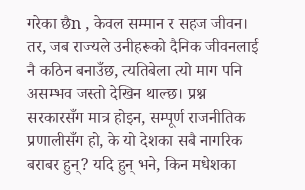गरेका छैn , केवल सम्मान र सहज जीवन। तर, जब राज्यले उनीहरूको दैनिक जीवनलाई नै कठिन बनाउँछ, त्यतिबेला त्यो माग पनि असम्भव जस्तो देखिन थाल्छ। प्रश्न सरकारसँग मात्र होइन, सम्पूर्ण राजनीतिक प्रणालीसँग हो, के यो देशका सबै नागरिक बराबर हुन्? यदि हुन् भने, किन मधेशका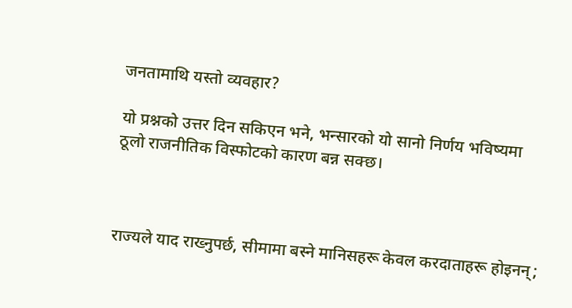जनतामाथि यस्तो व्यवहार?

यो प्रश्नको उत्तर दिन सकिएन भने, भन्सारको यो सानो निर्णय भविष्यमा ठूलो राजनीतिक विस्फोटको कारण बन्न सक्छ।



राज्यले याद राख्नुपर्छ, सीमामा बस्ने मानिसहरू केवल करदाताहरू होइनन्;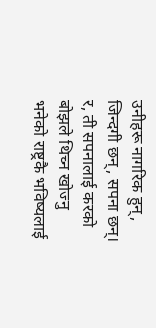उनीहरू नागरिक हुन्, जिन्दगी छन्, सपना छन्। र, ती सपनालाई करको बोझले थिच्न खोज्नु भनेको राष्ट्रकै भविष्यलाई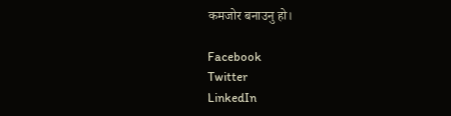कमजोर बनाउनु हो।

Facebook
Twitter
LinkedIn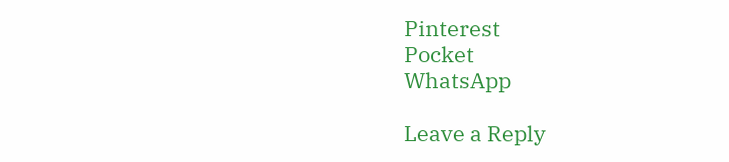Pinterest
Pocket
WhatsApp

Leave a Reply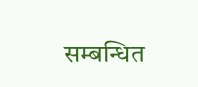सम्बन्धित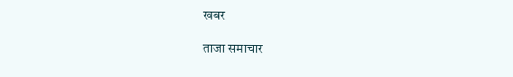खबर

ताजा समाचार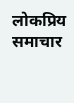लोकप्रिय समाचार